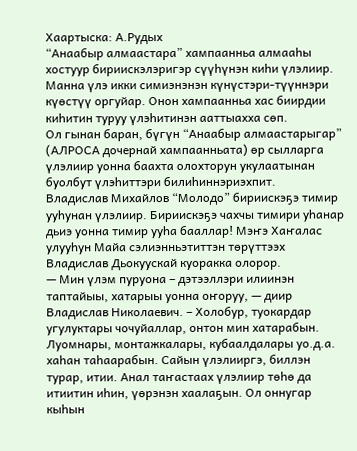Хаартыска: А.Рудых
“Анаабыр алмаастара” хампаанньа алмааһы хостуур бириискэлэригэр сүүһүнэн киһи үлэлиир. Манна үлэ икки симиэнэнэн күнүстэри-түүннэри күөстүү оргуйар. Онон хампаанньа хас биирдии киһитин туруу үлэһитинэн ааттыахха сөп.
Ол гынан баран, бүгүн “Анаабыр алмаастарыгар” (АЛРОСА дочернай хампаанньата) өр сылларга үлэлиир уонна баахта олохторун укулаатынан буолбут үлэһиттэри билиһиннэриэхпит.
Владислав Михайлов “Молодо” бириискэҕэ тимир ууһунан үлэлиир. Бириискэҕэ чахчы тимири уһанар дьиэ уонна тимир ууһа бааллар! Мэҥэ Хаҥалас улууһун Майа сэлиэнньэтиттэн төрүттээх Владислав Дьокуускай куоракка олорор.
— Мин үлэм пуруона – дэтээллэри илиинэн таптайыы, хатарыы уонна оҥоруу, — диир Владислав Николаевич. – Холобур, туокардар угулуктары чочуйаллар, онтон мин хатарабын. Луомнары, монтажкалары, кубаалдалары уо.д.а. хаһан таһаарабын. Сайын үлэлииргэ, биллэн турар, итии. Анал таҥастаах үлэлиир төһө да итиитин иһин, үөрэнэн хаалаҕын. Ол оннугар кыһын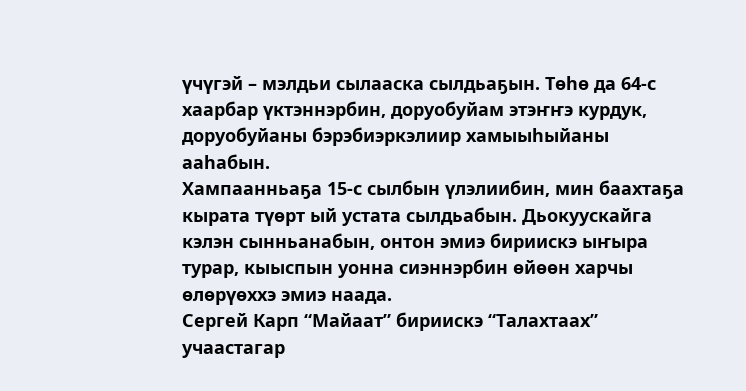үчүгэй – мэлдьи сылааска сылдьаҕын. Төһө да 64-с хаарбар үктэннэрбин, доруобуйам этэҥҥэ курдук, доруобуйаны бэрэбиэркэлиир хамыыһыйаны ааһабын.
Хампаанньаҕа 15-с сылбын үлэлиибин, мин баахтаҕа кырата түөрт ый устата сылдьабын. Дьокуускайга кэлэн сынньанабын, онтон эмиэ бириискэ ыҥыра турар, кыыспын уонна сиэннэрбин өйөөн харчы өлөрүөххэ эмиэ наада.
Сергей Карп “Майаат” бириискэ “Талахтаах” учаастагар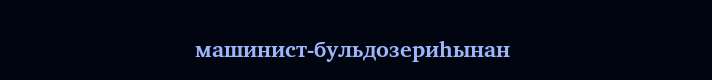машинист-бульдозериһынан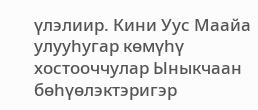үлэлиир. Кини Уус Маайа улууһугар көмүһү хостооччулар Ыныкчаан бөһүөлэктэригэр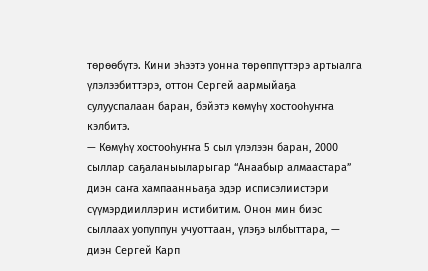төрөөбүтэ. Кини эһээтэ уонна төрөппүттэрэ артыалга үлэлээбиттэрэ, оттон Сергей аармыйаҕа сулууспалаан баран, бэйэтэ көмүһү хостооһуҥҥа кэлбитэ.
— Көмүһү хостооһуҥҥа 5 сыл үлэлээн баран, 2000 сыллар саҕаланыыларыгар “Анаабыр алмаастара” диэн саҥа хампаанньаҕа эдэр исписэлиистэри сүүмэрдииллэрин истибитим. Онон мин биэс сыллаах уопуппун учуоттаан, үлэҕэ ылбыттара, — диэн Сергей Карп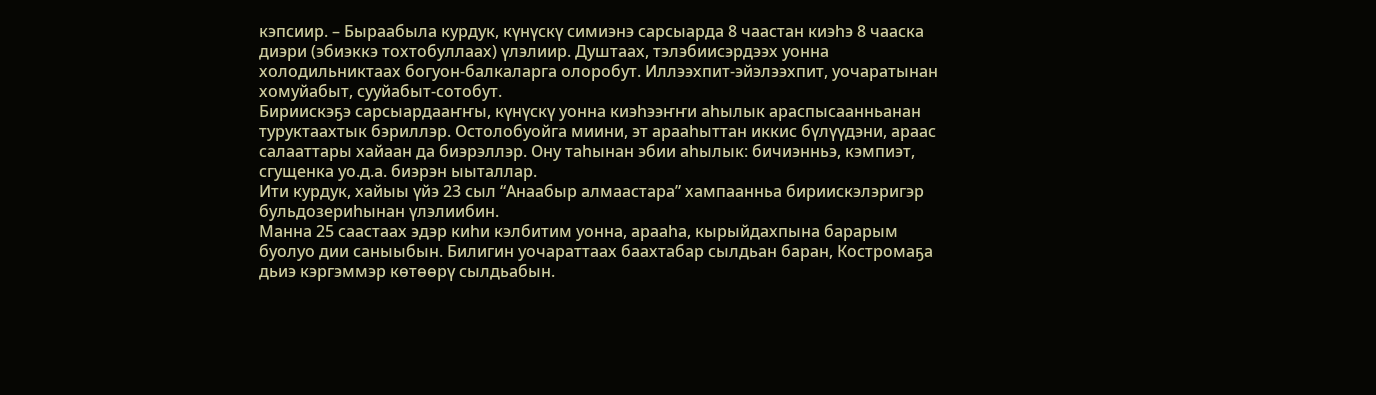кэпсиир. – Быраабыла курдук, күнүскү симиэнэ сарсыарда 8 чаастан киэһэ 8 чааска диэри (эбиэккэ тохтобуллаах) үлэлиир. Душтаах, тэлэбиисэрдээх уонна холодильниктаах богуон-балкаларга олоробут. Иллээхпит-эйэлээхпит, уочаратынан хомуйабыт, сууйабыт-сотобут.
Бириискэҕэ сарсыардааҥҥы, күнүскү уонна киэһээҥҥи аһылык араспысаанньанан туруктаахтык бэриллэр. Остолобуойга миини, эт арааһыттан иккис бүлүүдэни, араас салааттары хайаан да биэрэллэр. Ону таһынан эбии аһылык: бичиэнньэ, кэмпиэт, сгущенка уо.д.а. биэрэн ыыталлар.
Ити курдук, хайыы үйэ 23 сыл “Анаабыр алмаастара” хампаанньа бириискэлэригэр бульдозериһынан үлэлиибин.
Манна 25 саастаах эдэр киһи кэлбитим уонна, арааһа, кырыйдахпына барарым буолуо дии саныыбын. Билигин уочараттаах баахтабар сылдьан баран, Костромаҕа дьиэ кэргэммэр көтөөрү сылдьабын.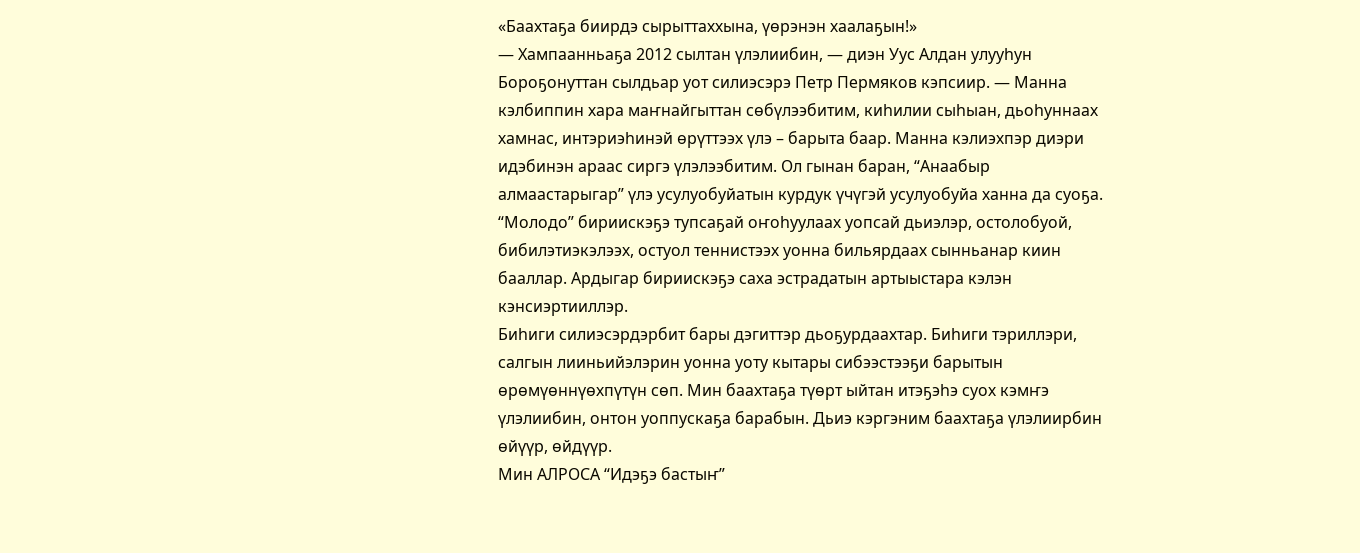«Баахтаҕа биирдэ сырыттаххына, үөрэнэн хаалаҕын!»
— Хампаанньаҕа 2012 сылтан үлэлиибин, — диэн Уус Алдан улууһун Бороҕонуттан сылдьар уот силиэсэрэ Петр Пермяков кэпсиир. — Манна кэлбиппин хара маҥнайгыттан сөбүлээбитим, киһилии сыһыан, дьоһуннаах хамнас, интэриэһинэй өрүттээх үлэ – барыта баар. Манна кэлиэхпэр диэри идэбинэн араас сиргэ үлэлээбитим. Ол гынан баран, “Анаабыр алмаастарыгар” үлэ усулуобуйатын курдук үчүгэй усулуобуйа ханна да суоҕа.
“Молодо” бириискэҕэ тупсаҕай оҥоһуулаах уопсай дьиэлэр, остолобуой, бибилэтиэкэлээх, остуол теннистээх уонна бильярдаах сынньанар киин бааллар. Ардыгар бириискэҕэ саха эстрадатын артыыстара кэлэн кэнсиэртииллэр.
Биһиги силиэсэрдэрбит бары дэгиттэр дьоҕурдаахтар. Биһиги тэриллэри, салгын лииньийэлэрин уонна уоту кытары сибээстээҕи барытын өрөмүөннүөхпүтүн сөп. Мин баахтаҕа түөрт ыйтан итэҕэһэ суох кэмҥэ үлэлиибин, онтон уоппускаҕа барабын. Дьиэ кэргэним баахтаҕа үлэлиирбин өйүүр, өйдүүр.
Мин АЛРОСА “Идэҕэ бастыҥ”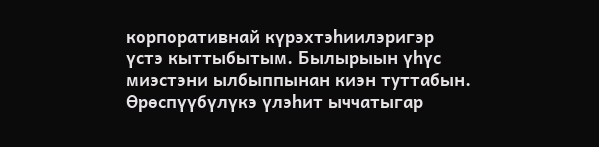корпоративнай күрэхтэһиилэригэр үстэ кыттыбытым. Былырыын үһүс миэстэни ылбыппынан киэн туттабын. Өрөспүүбүлүкэ үлэһит ыччатыгар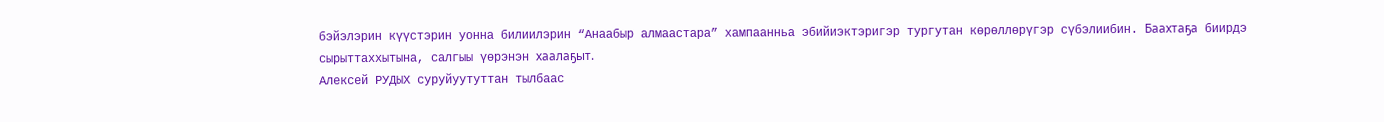бэйэлэрин күүстэрин уонна билиилэрин “Анаабыр алмаастара” хампаанньа эбийиэктэригэр тургутан көрөллөрүгэр сүбэлиибин. Баахтаҕа биирдэ сырыттаххытына, салгыы үөрэнэн хаалаҕыт.
Алексей РУДЫХ суруйуутуттан тылбаас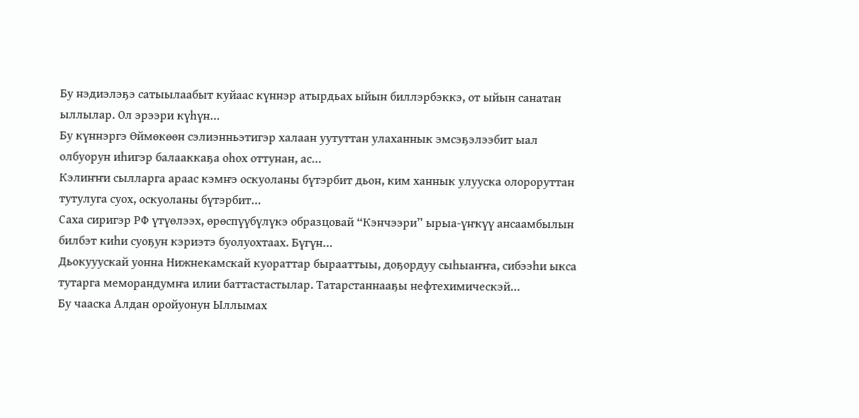Бу нэдиэлэҕэ сатыылаабыт куйаас күннэр атырдьах ыйын биллэрбэккэ, от ыйын санатан ыллылар. Ол эрээри күһүн…
Бу күннэргэ Өймөкөөн сэлиэнньэтигэр халаан уутуттан улаханнык эмсэҕэлээбит ыал олбуорун иһигэр балааккаҕа оһох оттунан, ас…
Кэлиҥҥи сылларга араас кэмҥэ оскуоланы бүтэрбит дьон, ким ханнык улууска олороруттан тутулуга суох, оскуоланы бүтэрбит…
Саха сиригэр РФ үтүөлээх, өрөспүүбүлүкэ образцовай “Кэнчээри” ырыа-үҥкүү ансаамбылын билбэт киһи суоҕун кэриэтэ буолуохтаах. Бүгүн…
Дьокууускай уонна Нижнекамскай куораттар бырааттыы, доҕордуу сыһыаҥҥа, сибээһи ыкса тутарга меморандумҥа илии баттастастылар. Татарстаннааҕы нефтехимическэй…
Бу чааска Алдан оройуонун Ыллымах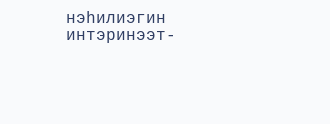нэһилиэгин интэринээт-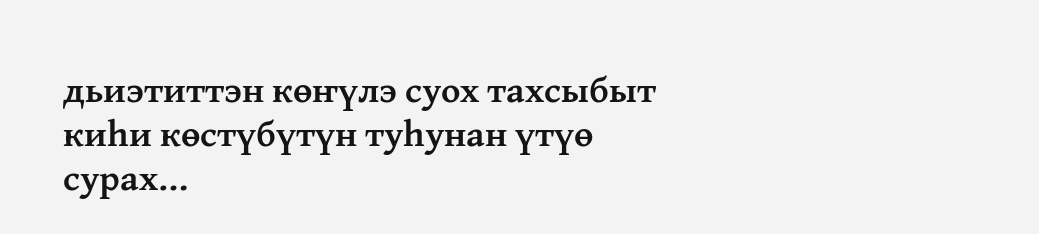дьиэтиттэн көҥүлэ суох тахсыбыт киһи көстүбүтүн туһунан үтүө сурах…